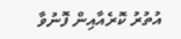އުތުރު ކޮރެއާއިން ފޮނުވާ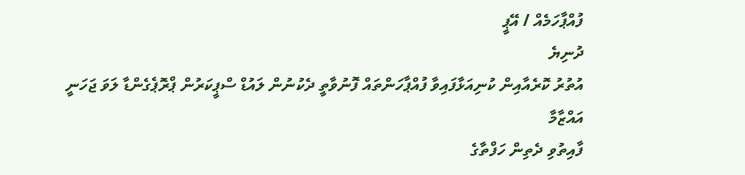ފުއްޕާހަމެއް / އޭޕީ
ދުނިޔެ
އުތުރު ކޮރެއާއިން ކުނިއަޅާފައިވާ ފުއްޕާހަންތައް ފޮނުވާތީ ދެކުނުން ލައުޑް ސްޕީކަރުން ޕްރޮޕެގެންޑާ ލަވަ ޖަހަނީ
އައްޒާމާ
ފާއިތުވި ދެތިން ހަފްތާގެ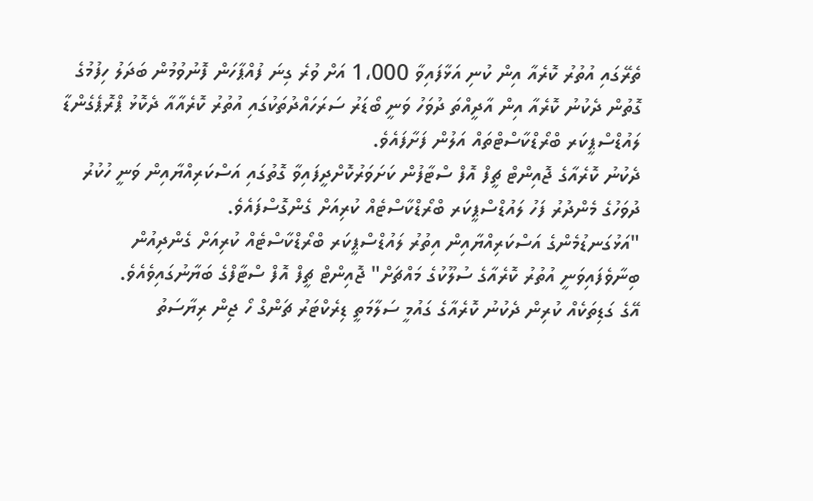ތެރޭގައި އުތުރު ކޮރެއާ އިން ކުނި އަޅާފައިވާ 1،000 އަށް ވުރެ ގިނަ ފުއްޕާހަން ފޮނުވުމުން ބަދަލު ހިފުމުގެ ގޮތުން ދެކުނު ކޮރެއާ އިން އާދީއްތަ ދުވަހު ވަނީ ބޯޑަރު ސަރަހައްދުތަކުގައި އުތުރު ކޮރެއާއާ ދެކޮޅު ޕްރޮޕެގެންޑާ ލައުޑްސްޕީކަރ ބްރޯޑްކާސްޓްތައް އަލުން ފަށާފައެވެ.
ދެކުނު ކޮރެއާގެ ޖޮއިންޓް ޗީފް އޮފް ސްޓާފުން ކަށަވަރުކޮށްދީފައިވާ ގޮތުގައި އަސްކަރިއްޔާއިން ވަނީ ހުކުރު ދުވަހުގެ މެންދުރު ފަހު ލައުޑްސްޕީކަރ ބްރޯޑްކާސްޓެއް ކުރިއަށް ގެންގޮސްފައެވެ.
"އަޅުގަނޑުމެންގެ އަސްކަރިއްޔާއިން އިތުރު ލައުޑްސްޕީކަރ ބްރޯޑްކާސްޓެއް ކުރިއަށް ގެންދިއުން ބިނާވެފައިވަނީ އުތުރު ކޮރެއާގެ ސުލޫކުގެ މައްޗަށް" ޖޮއިންޓް ޗީފް އޮފް ސްޓާފްގެ ބަޔާނުގައިވެއެވެ.
އޭގެ ގަޑިތަކެއް ކުރިން ދެކުނު ކޮރެއާގެ ގައުމީ ސަލާމަތީ ޑިރެކްޓަރު ޗަންގް ހޯ ޖިން ރިޔާސަތު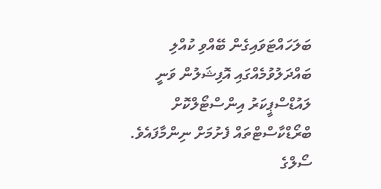ބަލަހައްޓަވައިގެން ބޭއްވި ކުއްލި ބައްދަލުވުމެއްގައި އޮފިޝަލުން ވަނީ ލައުޑްސްޕީކަރު އިންސްޓޯލްކޮށް ބްރޯޑްކާސްޓްތައް ފެށުމަށް ނިންމާފައެވެ. ސޯލްގެ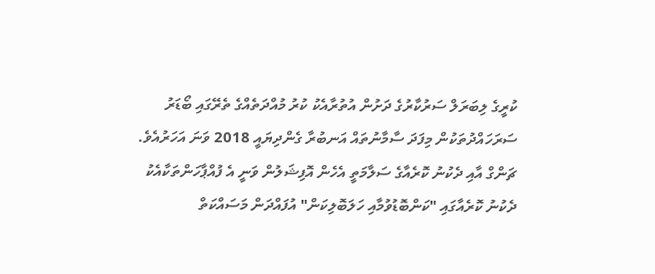ކުރީގެ ލިބަރަލް ސަރުކާރުގެ ދަށުން އުތުރާއެކު ކުރު މުއްދަތެއްގެ ތެރޭގައި ބޯޑަރު ސަރަހައްދުތަކުން މިފަދަ ސާމާނުތައް އަނބުރާ ގެންދިޔައީ 2018 ވަނަ އަހަރުއެވެ.
ޗަންގް އާއި ދެކުނު ކޮރެއާގެ ސަލާމަތީ އެހެން އޮފިޝަލުން ވަނީ އެ ފުއްޕާހަންތަކާއެކު ދެކުނު ކޮރެއާގައި "ކަންބޮޑުވުމާއި ހަލަބޮލިކަން" އުފައްދަން މަސައްކަތް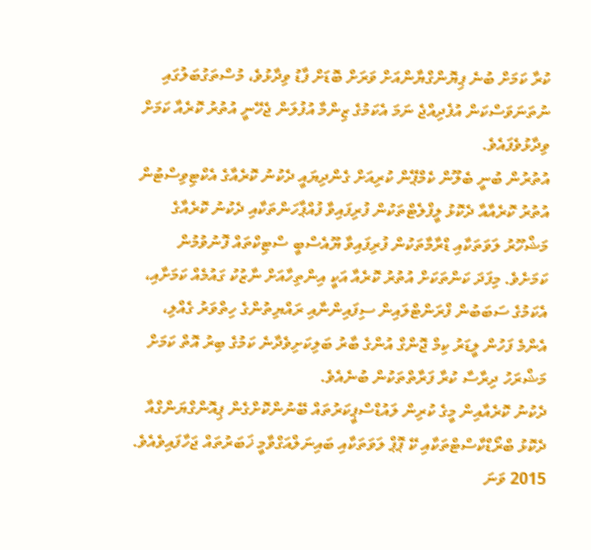ކުރާ ކަމަށް ބުނެ ޕިޔޮންގްޔާންއަށް ވަރަށް ބޮޑަށް ފާޑު ވިދާޅުވެ، މުސްތަގުބަލުގައި ނުތަނަވަސްކަން އުފެދިއްޖެ ނަމަ އެކަމުގެ ޒިންމާ އުފުލަން ޖެހޭނީ އުތުރު ކޮރެއާ ކަމަށް ވިދާޅުވެފައެވެ.
އުތުރުން ބުނީ ބެލޫން ކެމްޕޭން ކުރިއަށް ގެންދިޔައީ ދެކުނު ކޮރެއާގެ އެކްޓިވިސްޓުން އުތުރު ކޮރެއާއާ ދެކޮޅު ލީފްލެޓްތަކުން ފުރިފައިވާ ފުއްޕާހަންތަކާއި ދެކުނު ކޮރެއާގެ މަޝްހޫރު ލަވަތަކާއި ޑްރާމާތަކުން ފުރިފައިވާ ޔޫއެސްބީ ސްޓިކްތައް ފޮނުވުމުން ކަމަށެވެ. މިފަދަ ކަންތަކަށް އުތުރު ކޮރެއާ އަކީ އިންތިހާއަށް ނާޒުކު ގައުމެއް ކަމަށާއި، އެކަމުގެ ސަބަބުން ފްރަންޓްލައިން ސިފައިންނާއި ރައްޔިތުންގެ ހިތްވަރު ގެއްލި، އެންމެ ފަހުން ލީޑަރު ކިމް ޖޮންގް އުންގެ ބާރު ބަލިކަށިވެދާނެ ކަމުގެ ބިރު އޮތް ކަމަށް މަޝްރަހު ދިރާސާ ކުރާ ފަރާތްތަކުން ބުނެއެވެ.
ދެކުނު ކޮރެއާއިން މީގެ ކުރިން ލައުޑްސްޕީކަރުތައް ބޭނުންކޮށްގެން ޕިއޮންގްޔަންގްއާ ދެކޮޅު ބްރޯޑްކާސްޓްތަކާއި ކޭ ޕޮޕް ލަވަތަކާއި ބައިނަލްއަގްވާމީ ޚަބަރުތައް ޖަހާފައިވެއެވެ.
2015 ވަނަ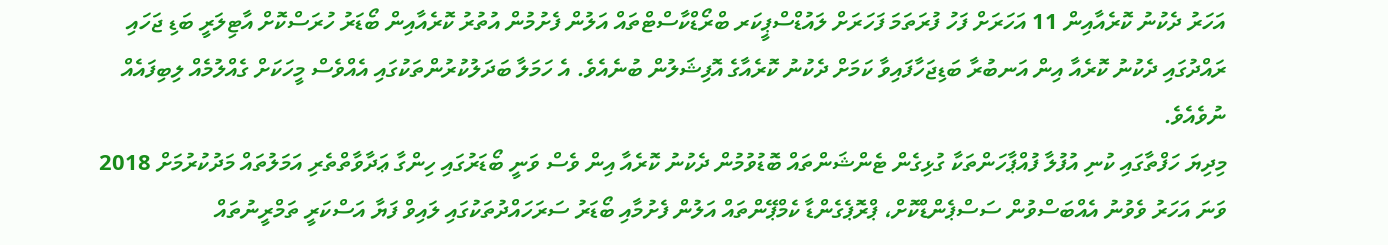އަހަރު ދެކުނު ކޮރެއާއިން 11 އަހަރަށް ފަހު ފުރަތަމަ ފަހަރަށް ލައުޑްސްޕީކަރ ބްރޯޑްކާސްޓްތައް އަލުން ފެށުމުން އުތުރު ކޮރެއާއިން ބޯޑަރު ހުރަސްކޮށް އާޓިލަރީ ބަޑި ޖަހައި ރައްދުގައި ދެކުނު ކޮރެއާ އިން އަނބުރާ ބަޑިޖަހާފައިވާ ކަމަށް ދެކުނު ކޮރެއާގެ އޮފިޝަލުން ބުނެއެވެ. އެ ހަމަލާ ބަދަލުކުރުންތަކުގައި އެއްވެސް މީހަކަށް ގެއްލުމެއް ލިބިފައެއް ނުވެއެވެ.
މިދިޔަ ހަފްތާގައި ކުނި އުފުލާ ފުއްޕާހަންތަކާ ގުޅިގެން ޓެންޝަންތައް ބޮޑުވުމުން ދެކުނު ކޮރެއާ އިން ވެސް ވަނީ ބޯޑަރުގައި ހިންގާ ޢަދާވާތްތެރި އަމަލުތައް މަދުކުރުމަށް 2018 ވަނަ އަހަރު ވެވުނު އެއްބަސްވުން ސަސްޕެންޑްކޮށް، ޕްރޮޕެގެންޑާ ކެމްޕޭންތައް އަލުން ފެށުމާއި ބޯޑަރު ސަރަހައްދުތަކުގައި ލައިވް ފަޔާ އަސްކަރީ ތަމްރީނުތައް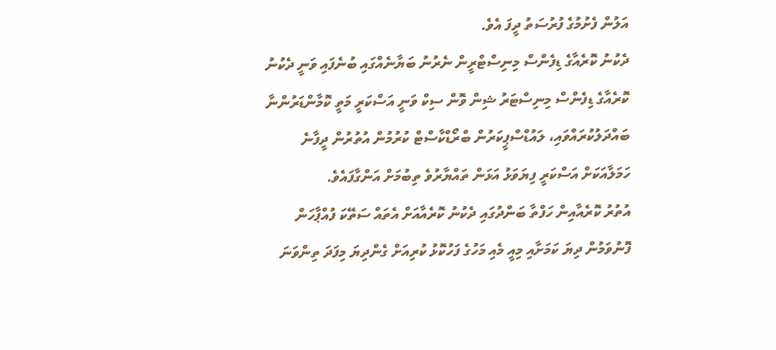އަލުން ފެށުމުގެ ފުރުސަތު ދީފަ އެވެ.
ދެކުނު ކޮރެއާގެ ޑިފެންސް މިނިސްޓްރީން ނެރުނު ބަޔާނެއްގައި ބުނެފައި ވަނީ ދެކުނު ކޮރެއާގެ ޑިފެންސް މިނިސްޓަރު ޝިން ވޮން ސިކް ވަނީ އަސްކަރީ މަތީ ކޮމާންޑަރުންނާ ބައްދަލުކުރައްވައި، ލައުޑްސްޕީކަރުން ބްރޯޑްކާސްޓް ކުރުމުން އުތުރުން ދީފާނެ ހަމަލާއަކަށް އަސްކަރީ ފިޔަވަޅު އަޅަން ތައްޔާރުވެ ތިބުމަށް އަންގާފައެވެ.
އުތުރު ކޮރެއާއިން ހަފްތާ ބަންދުގައި ދެކުނު ކޮރެއާއަށް އެތައް ސަތޭކަ ފުއްޕާހަން ފޮނުވަމުން ދިޔަ ކަމަށާއި މިއީ މެއި މަހުގެ ފަހުކޮޅު ކުރިއަށް ގެންދިޔަ މިފަދަ ތިންވަނަ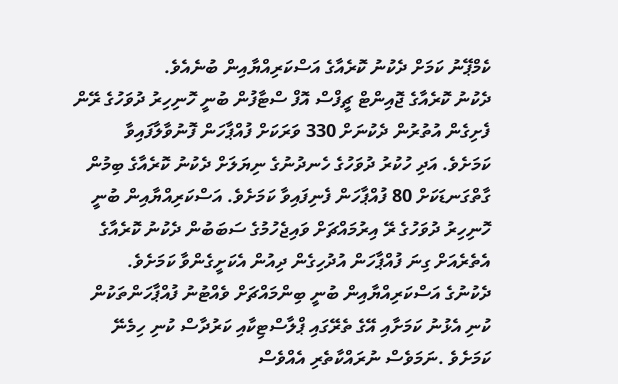ކެމްޕޭނު ކަމަށް ދެކުނު ކޮރެއާގެ އަސްކަރިއްޔާއިން ބުނެއެވެ.
ދެކުނު ކޮރެއާގެ ޖޮއިންޓް ޗީފްސް އޮފް ސްޓާފުން ބުނީ ހޮނިހިރު ދުވަހުގެ ރޭން ފެށިގެން އުތުރުން ދެކުނަށް 330 ވަރަކަށް ފުއްޕާހަން ފޮނުވާލާފައިވާ ކަމަށެވެ. އަދި ހުކުރު ދުވަހުގެ ހެނދުނުގެ ނިޔަލަށް ދެކުނު ކޮރެއާގެ ބިމުން ގާތްގަނޑަކަށް 80 ފުއްޕާހަން ފެނިފައިވާ ކަމަށެވެ. އަސްކަރިއްޔާއިން ބުނީ ހޮނިހިރު ދުވަހުގެ ރޭ އިރުމައްޗަށް ވައިޖެހުމުގެ ސަބަބުން ދެކުނު ކޮރެއާގެ އެތެރެއަށް ގިނަ ފުއްޕާހަން އުދުހިގެން ދިއުން އެކަށީގެންވާ ކަމަށެވެ.
ދެކުނުގެ އަސްކަރިއްޔާއިން ބުނީ ބިންމައްޗަށް ވެއްޓުނު ފުއްޕާހަންތަކުން ކުނި އެޅުނު ކަމަށާއި އޭގެ ތެރޭގައި ޕްލާސްޓިކާއި ކަރުދާސް ކުނި ހިމެނޭ ކަމަށެވެ .ނަމަވެސް ނުރައްކާތެރި އެއްވެސް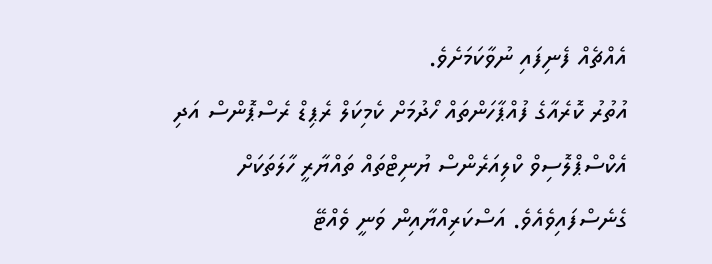އެއްޗެއް ފެނިފައި ނުވާކަމަށެވެ.
އުތުރު ކޮރެއާގެ ފުއްޕާހަންތައް ހޯދުމަށް ކެމިކަލް ރެޕިޑް ރެސްޕޮންސް އަދި އެކްސްޕްލޮސިވް ކްލިއަރެންސް ޔުނިޓްތައް ތައްޔާރީ ހާލަތަކަށް ގެނެސްފައިވެއެވެ. އަސްކަރިއްޔާއިން ވަނީ ވެއްޓޭ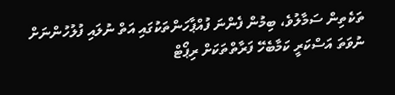ތަކެތިން ސަމާލުވެ، ބިމުން ފެންނަ ފުއްޕާހަންތަކުގައި އަތް ނުލައި ފުލުހުންނަށް ނުވަތަ އަސްކަރީ ކަމާބެހޭ ފަރާތްތަކަށް ރިޕޯޓް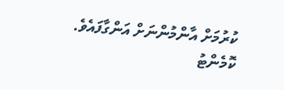ކުރުމަށް އާންމުންނަށް އަންގާފައެވެ.
ކޮމެންޓު